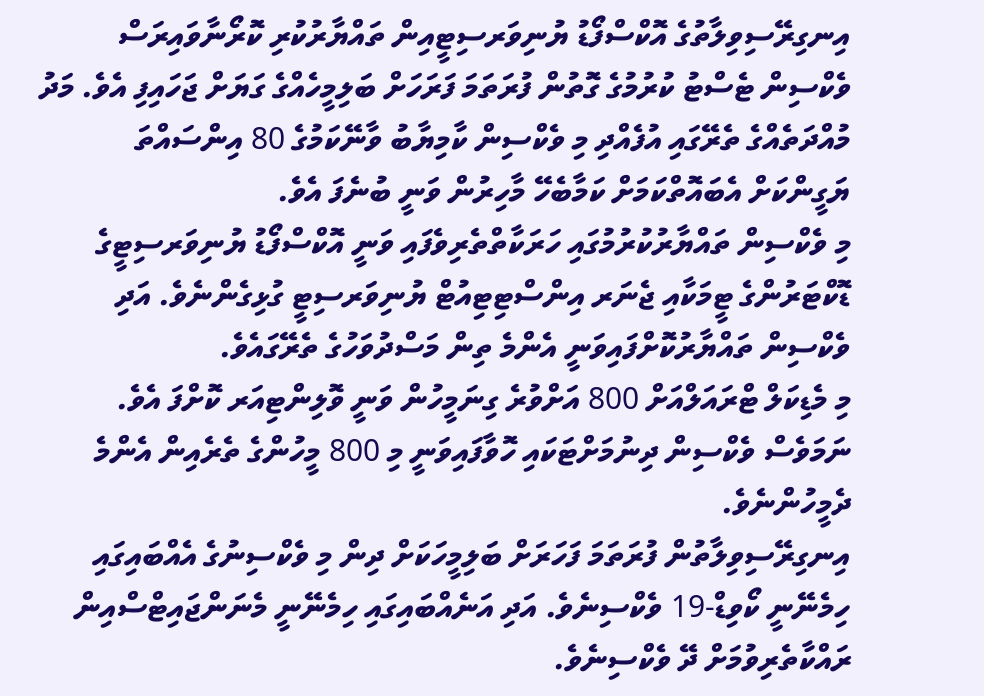އިނގިރޭސިވިލާތުގެ އޮކްސްފޯޑު ޔުނިވަރސިޓީއިން ތައްޔާރުކުރި ކޮރޯނާވައިރަސް ވެކްސިން ޓެސްޓު ކުރުމުގެ ގޮތުން ފުރަތަމަ ފަރަހަށް ބަލިމީހެއްގެ ގަޔަށް ޖަހައިފި އެވެ. މަދު މުއްދަތެއްގެ ތެރޭގައި އުފެއްދި މި ވެކްސިން ކާމިޔާބު ވާނޭކަމުގެ 80 އިންސައްތަ ޔަގީންކަށް އެބައޮތްކަމަށް ކަމާބެހޭ މާހިރުން ވަނީ ބުނެފަ އެވެ.
މި ވެކްސިން ތައްޔާރުކުރުމުގައި ހަރަކާތްތެރިވެފައި ވަނީ އޮކްސްފޯޑު ޔުނިވަރސިޓީގެ ޑޮކްޓަރުންގެ ޓީމަކާއި ޖެނަރ އިންސްޓިޓިއުޓް ޔުނިވަރސިޓީ ގުޅިގެންނެވެ. އަދި ވެކްސިން ތައްޔާރުކޮށްފައިވަނީ އެންމެ ތިން މަސްދުވަހުގެ ތެރޭގައެވެ.
މި މެޑިކަލް ޓްރައަލްއަށް 800 އަށްވުރެ ގިނަމީހުން ވަނީ ވޮލިންޓިއަރ ކޮށްފަ އެވެ. ނަމަވެސް ވެކްސިން ދިނުމަށްޓަކައި ހޮވާފައިވަނީ މި 800 މީހުންގެ ތެރެއިން އެންމެ ދެމީހުންނެވެ.
އިނގިރޭސިވިލާތުން ފުރަތަމަ ފަހަރަށް ބަލިމީހަކަށް ދިން މި ވެކްސިނުގެ އެއްބައިގައި ހިމެނޭނީ ކޯވިޑް-19 ވެކްސިނެވެ. އަދި އަނެއްބައިގައި ހިމެނޭނީ މެނަންޖައިޓްސްއިން ރައްކާތެރިވުމަށް ދޭ ވެކްސިނެވެ.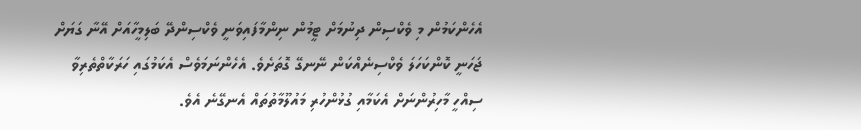އެހެންކަމުން މި ވެކްސިން ދިނުމަށް ޓީމުން ނިންމާފައިވަނީ ވެކްސިންދޭ ބަލިމީހާއަށް އޭނާ ގަޔަށް ޖަހަނީ ކޮންކަހަލަ ވެކްސިނެއްކަން ނޭނގޭ ގޮތަށެވެ. އެހެންނަމަވެސް އެކަމުގައި ހަރަކާތްތެރިވާ ސިއްހީ މާހިރުންނަށް އެކަމާއި ގުޅުންހުރި މައުލޫމާތުތައް އެނގޭނެ އެވެ.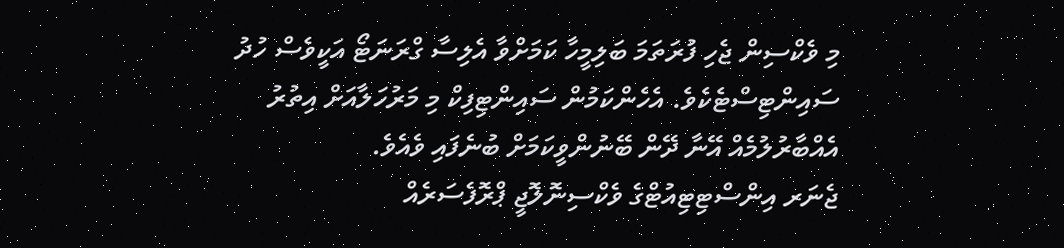މި ވެކްސިން ޖެހި ފުރަތަމަ ބަލިމީހާ ކަމަށްވާ އެލިސާ ގްރަނަޓޯ އަކީވެސް ހުދު ސައިންޓިސްޓެކެވެ. އެހެންކަމުން ސައިންޓިފިކް މި މަރުހަލާއަށް އިތުރު އެއްބާރުލުމެއް އޭނާ ދޭން ބޭނުންވީކަމަށް ބުނެފައި ވެއެވެ.
ޖެނަރ އިންސްޓިޓިއުޓްގެ ވެކްސިނޮލޮޖީ ޕްރޮފެސަރެއް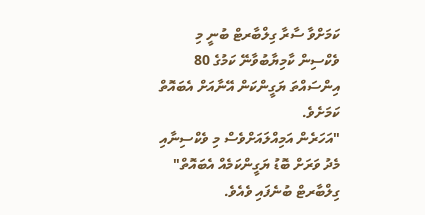ކަމަށްވާ ސާރާ ގިލްބާރޓް ބުނީ މި ވެކްސިން ކާމިޔާބުވާނޭ ކަމުގެ 80 އިންސައްތަ ޔަގީންކަން އޭނާއަށް އެބައޮތް ކަމަށެވެ.
"އަހަރެން އަމިއްލައަށްވެސް މި ވެކްސިނާއި މެދު ވަރަށް ބޮޑު ޔަގީންކަމެއް އެބައޮތް" ގިލްބާރޓް ބުނެފައި ވެއެވެ.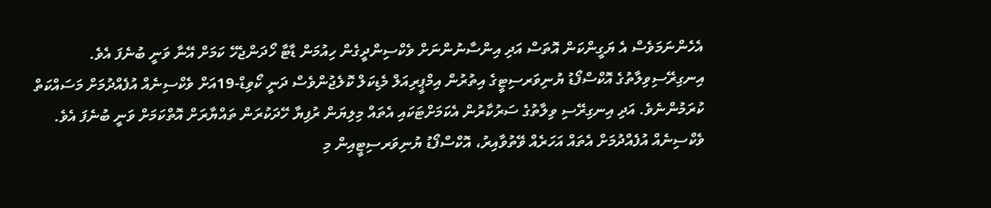އެހެންނަމަވެސް އެ ޔަގީންކަން އޮތަސް އަދި އިންސާނުންނަށް ވެކްސިންދީގެން ހިއުމަން ޑާޓާ ހޯދަންޖެހޭ ކަމަށް އޭނާ ވަނީ ބުނެފަ އެވެ.
އިނގިރޭސިވިލާތުގެ އޮކްސްފޯޑު ޔުނިވަރސިޓީގެ އިތުރުން އިމްޕީރިއަލް މެޑިކަލް ކޮލެޖުންވެސް ދަނީ ކޯވިޑް-19އަށް ވެކްސިނެއް އުފެއްދުމަށް މަސައްކަތް ކުރަމުންނެވެ. އަދި އިނގިރޭސި ވިލާތުގެ ސަރުކާރުން އެކަމަށްޓަކައި އެތައް މިލިޔަން ރުފިޔާ ހޭދަކުރަން ތައްޔާރަށް އޮތްކަމަށް ވަނީ ބުނެފަ އެވެ.
ވެކްސިނެއް އުފެއްދުމަށް އެތައް އަހަރެއް ވޭތުވާއިރު، އޮކްސްފޯޑު ޔުނިވަރސިޓީއިން މި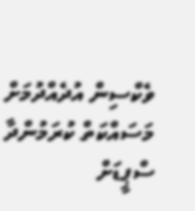ވެކްސިން އުދެއްދުމަށް މަސައްކަތް ކުރަމުންދާ ސްޕީޑަށް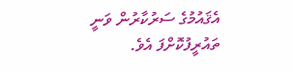އެޤައުމުގެ ސަރުކާރުން ވަނީ ތައުރީފުކޮށްފަ އެވެ.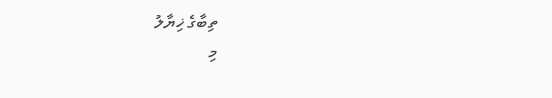ތިބާގެ ޚިޔާލު
މި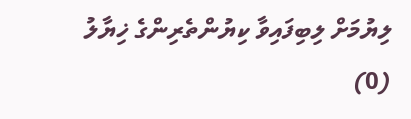ލިޔުމަށް ލިބިފައިވާ ކިޔުންތެރިންގެ ޚިޔާލު (0)